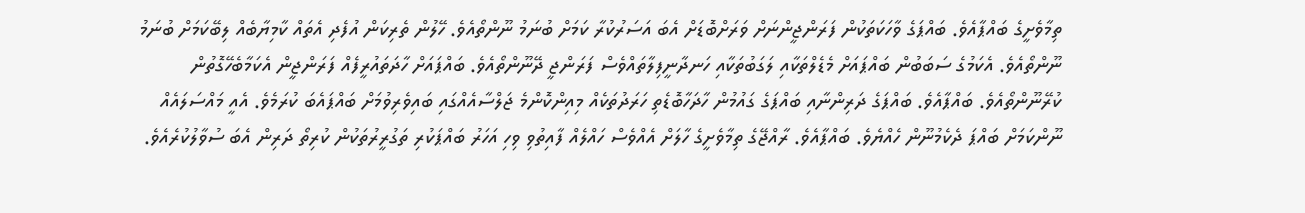ތިމާވެށީގެ ބައްޕާއެވެ. ބައްޕަގެ ވާހަކަތަކުން ފަރަންޖީންނަށް ވަރަށްބޮޑަށް އެބަ އަސަރުކުރާ ކަމަށް ބުނަމު ނޫންތޯއެވެ. ހޭލުން ތެރިކަން އުފެދި އެތައް ކާމިޔާބެއް ލިބޭކަމަށް ބުނަމު ނޫންތޯއެވެ. އެކަމުގެ ސަބަބުން ބައްޕައަށް މެޑެލްތަކާއި ލަގަބުތަކާއި ހަނދާނީފިލާތައްވެސް ފަރަންޖީ ދޭނޫންތޯއެވެ. ބައްޕައަށް ހާދަތައުރީފެއް ފަރަންޖީން އެކަމާބެހޭގޮތުން ކުރޭނޫންތޯއެވެ. ބައްޕާއެވެ. ބައްޕަގެ ދަރިންނާއި ބައްޕަގެ ގައުމުން ހާދަހާބޮޑެތި ހަރަދުތަކެއް މިއިންކޮންމެ ޖަލްސާއެއްގައި ބައިވެރިވުމަށް ބައްޕައެބަ ކުރަމެވެ. އެއީ މައްސަލައެއް ނޫންކަމަށް ބައްޕަ ދެކެމުނޫން ހެއްޔެވެ. ބައްޕާއެވެ. ރާއްޖޭގެ ތިމާވެށީގެ ހާލަށް އެއްވެސް ހައްލެއް ފާއިތުވި ވިހި އަހަރު ބައްޕަކުރި ތަގުރީރުތަކުން ކުރިތޯ ދަރިން އެބަ ސުވާލުކުރެއެވެ.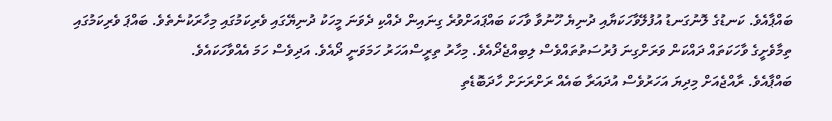ބައްޕާއެވެ. ކަނޑުގެ ލޮނުގަނޑު އުފުލޭވާހަކަޔާއި ދުނިޔެ ހޫނުވާ ވާހަކަ ބައްޕައަށްވުރެ ގިނައިން ދެއްކި ދެވަނަ މީހަކު ދުނިޔޭގައި ވެރިކަމުގައި މިހާރަކުނެތެވެ. ބައްޕަ ވެރިކަމުގައި ތިމާވެށީގެ ވާހަކަތައް ދައްކަން ވަރަށްގިނަ ފުރުސަތުތައްވެސް ލިބިއްޖެދޯއެވެ. މިހާރު ތިރީސްއަހަރު ހަމަވަނީ ދޯއެވެ. އަދިވެސް ހަމަ އެއްވާހަކައެވެ.
ބައްޕާއެވެ. ރާއްޖެއަށް މިދިޔަ އަހަރުވެސް އުދައަރާ ބައެއް ރަށްރަށަށް ހާދަބޮޑެތި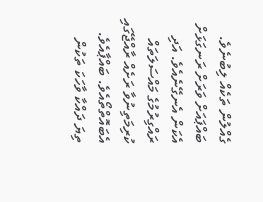ގެއްލުން ތަކެއް ލިބުނެވެ. ބައްޕައަށް ވަރަށް ރަނގަޅަށް އެކަން އެނގޭނެއެވެ. އަދި ރައްގިރުމުގެ މައްސަލަތައް ކުރިމަތިނުވާ ރަށެއް ރާއްޖޭގައި އެބައޮތްތޯއެވެ. ބައްޕާއެވެ. ތިޔަ ދައްކާ ވާހަކަ ތަކުން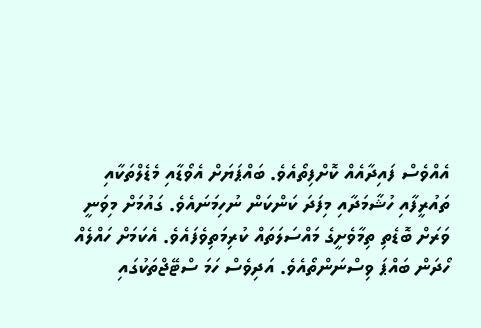އެއްވެސް ފައިދާއެއް ކޮށްފިތޯއެވެ. ބައްޕަޔަށް އެވޯޑާއި މެޑެލްތަކާއި ތައުރީފާއި ހުޝާމަދާއި މިފަދަ ކަންކަން ނުހިމަނައެވެ. ގައުމަށް މިވަނީ ވަރަށް ބޮޑެތި ތިމާވެށީގެ މައްސަލަތައް ކުރިމަތިވެފައެވެ. އެކަމަށް ހައްލެއް ހޯދަން ބައްޕަ ވިސްނަންތޯއެވެ. އަދިވެސް ހަމަ ސްޓޭޖްތަކުގައި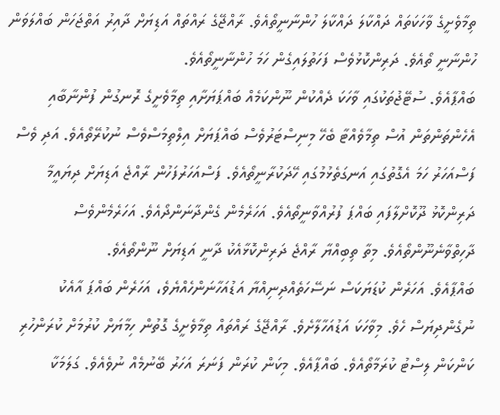ތިމާވެށީގެ ވާހަކަތައް ދައްކާލަ ދައްކާލަ ހުންނާނީތޯއެވެ. ރާއްޖޭގެ ރައްތައް އަޑިޔަށް ދާއިރު އަތްޖަހަން ބައްލަވަން ހުންނާނީ ތޯއެވެ. ދަރިންކޮޅުވެސް ފަހަތުލައިގެން ހަމަ ހުންނާނީތޯއެވެ.
ބައްޕާއެވެ. ސުޓޭޖުތަކުގައި ވާހަކަ ދެއްކުން ނޫންކަމެއް ބައްޕަޔަށާއި ތިމާވެށީގެ ރޮނގުން ފުންނާބާއި އެހެންތަންތަން އުސް ތިމާވެއްޓާ ބެހޭ މިނިސްޓަރުވެސް ބައްޕަޔަށް އިލްތިމަސްވެސް ނުކުރޭތޯއެވެ. އަދި ވެސް ފަސްއަހަރު ހަމަ އެގޮތުގައި އަނގަތެޅުމުގައި ހޭދަކުރާނީތޯއެވެ. ފަސްއަހަރުފަހުން ރާއްޖެ އަޑިޔަށް ދިޔައީމާ ދަރިންކޮޅު ދޫކޮށްލާފައި ބައްޕަ ފުރުއްވާނީތޯއެވެ. އަހަރެމެން ގެންދާނަންދޯއެވެ. އަހަރެމެންވެސް ދާހިތްވާނެނޫންތޯއެވެ. މިތާ ތިބިއްޔާ ރާއްޖެ ދަރިންކޮޅާއެކު ދާނީ އަޑިޔަށް ނޫންތޯއެވެ.
ބައްޕާއެވެ. އަހަރެން ކުޑަޔަކަސް ނަސޭހަތެއްދިނިއްޔާ އަޑުއަހާނަންހެއްޔެވެ، އަހަރެން ބައްޕަ އާއެކު ނުގެންދިޔަސް ހެވެ. މިވާހަކަ އަޑުއަހާލާށެވެ. ރާއްޖޭގެ ރައްތައް ތިމާވެށީގެ ގޮތުން ހިމާޔަށް ކުރުމަށް ކުރަންހުރި ކަންކަން ލިސްޓު ކުރަމާތޯއެވެ. ބައްޕާއެވެ. މިކަން ކުރަން ފަނަރަ އަހަރު ބޭނުމެއް ނުވެއެވެ. ގަލަމަކާ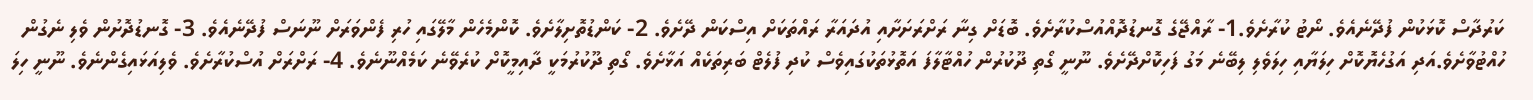ކަރުދާސް ކޮޅަކުން ފުދޭނެއެވެ. ނޯޓު ކުރާށެވެ.1- ރާއްޖޭގެ ގޮނޑުދޮއްއުސްކުރާށެވެ. ބޮޑަށް ގިނާ ރަށްރަށަށާއި އުދައަރާ ރައްތަކަށް އިސްކަން ދޭށެވެ. 2- ކަންޑުތޮށިލާށެވެ. ކޮންމެހެން މާލޭގައި ހުރި ފެންވަރަށް ނޫނަސް ފުދޭނެއެވެ. 3- ގޮނޑުދޮށުން ވެލި ނެގުން ހުއްޓުވާށެވެ.އަދި އަގުހެޔޮކޮށް ހިލަޔާއި ހިލަވެލި ލިބޭނެ މަގު ފަހިކޮށްދޭށެވެ. ނޫނީ ގޯތި ދޫކުރުން ހުއްޓާލާފަ އަތޮޅުތަކުގައިވެސް ކުދި ފުލެޓް ބަރިތަކެއް އަޅާށެވެ. ގޯތި ދޫކުރުމަކީ ދާއިމީކޮށް ކުރެވޭނެ ކަމެއްނޫނެވެ. 4- ރަށްރަށް އުސްކުރާށެވެ. ވެލިއަޅައިގެންނެވެ. ނޫނީ ހިލަ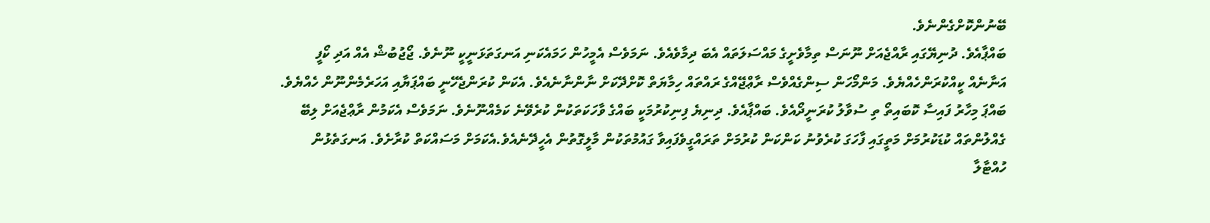ބޭނުންކޮށްގެންނެވެ.
ބައްޕާއެވެ. ދުނިޔޭގައި ރާއްޖެއަށް ނޫނަސް ތިމާވެށީގެ މައްސަލަތައް އެބަ ދިމާވެއެވެ. ނަމަވެސް އެމީހުން ހަމައެކަނި އަނގަތަޅަނީކީ ނޫނެވެ. ޖޯޖުބުޝް އެއް އަދި ކޯފީ އަނާނެއް ކީއްކުރަންހެއްޔެވެ. މަންމޯހަން ސިންގެއްވެސް ރާޢްޖޭއްގެ ރައްތައް ހިމާޔަތް ކޮށްދޭކަށް ނާންނާނެއެވެ. އެކަން ކުރަންޖެހޭނީ ބައްޕަޔާއި އަހަރެމެންނޫން ހެއްޔެވެ.
ބައްޕަ މިހާރު ފައިސާ ކޮބައިތޯ ތި ސުވާލު ކުރަނީދޯއެވެ. ބައްޕާއެވެ. ދިނިޔެ ފިނިކުރުމަކީ ބައްގެ ވާހަކަތަކުން ކުރެވޭނެ ކަމެއްނޫނެވެ. ނަމަވެސް އެކަމުން ރާޢްޖެއަށް ލިބޭ ގެއްލުންތައް ކުޑަކުރުމަށް މަތީގައި ފާހަގަ ކުރެވުނު ކަންކަން ކުރުމަށް ތަރައްގީވެފައިވާ ގައުމުތަކުން މާލީގޮތުން އެހީދޭނެއެވެ.އެކަމަށް މަސައްކަތް ކުރާށެވެ. އަނގަތެޅުން ހުއްޓާލާ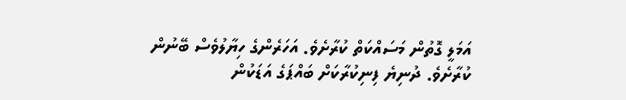އަމަލީ ގޮތުން މަސައްކަތް ކުރާށެވެ. އަހަރެންގެ ހިޔާލުވެސް ބޭނުން ކުރާށެވެ. ދުނިޔެ ފިނިކުރާކަށް ބައްޕަގެ އަޑަކުން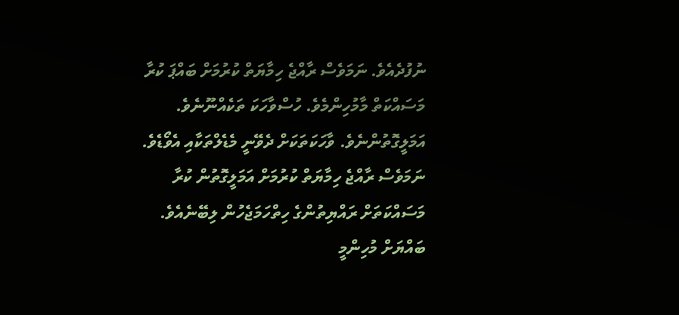ނުފުދެއެވެ. ނަމަވެސް ރާއްޖެ ހިމާޔަތް ކުރުމަށް ބައްޕަ ކުރާ މަސައްކަތް މާމުހިންމެވެ. ހުސްވާހަކަ ތަކެއްނޫނެވެ. އަމަލީގޮތުންނެވެ. ވާހަކަތަކަށް ދެވޭނީ މެޑެލްތަކާއި އެވޯޑެވެ. ނަމަވެސް ރާއްޖެ ހިމާޔަތް ކުރުމަށް އަމަލީގޮތުން ކުރާ މަސައްކަތަށް ރައްޔިތުންގެ ހިތްހަމަޖެހުން ލިބޭނެއެވެ. ބައްޔަށް މުހިންމީ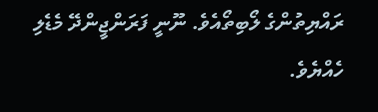ރައްޔިތުންގެ ލޯބިތޯއެވެ. ނޫނީ ފަރަންޖީންދޭ މެޑެލި ހެއްޔެވެ.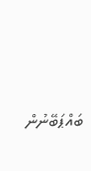ބައްޕަބޭނުން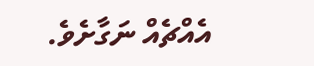އެއްޗެއް ނަގާށެވެ.